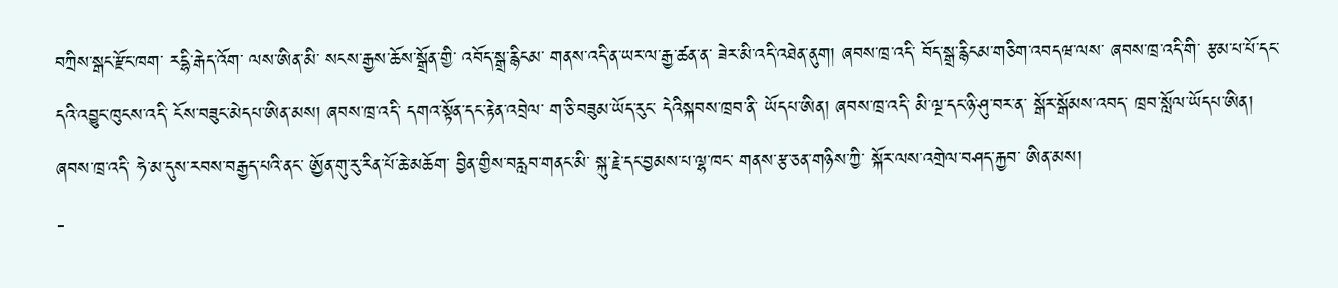བཀྲིས་སྒང་རྫོང་ཁག་ རདྷི་རྒེད་འོག་ ལས་ཨིན་མི་ སངས་རྒྱས་ཆོས་སྒྲོན་གྱི་ འབོད་སྒྲ་རྙིངམ་ གནས་འདི་ན་ཡར་ལ་རྒྱ་ཚན་ན་ ཟེར་མི་འདི་འཐེན་ནུག། ཞབས་ཁྲ་འདི་ བོད་སྒྲ་རྙིངམ་གཅིག་འབདཝ་ལས་ ཞབས་ཁྲ་འདི་གི་ རྩམ་པ་པོ་དང་ དའི་འབྱུང་ཁུངས་འདི་ ངོས་བཟུང་མེདཔ་ཨིན་མས། ཞབས་ཁྲ་འདི་ དགའ་སྟོན་དང་རྟེན་འབྲེལ་ ག་ཅི་བཟུམ་ཡོད་རུང་ དེའིསྐབས་ཁྲབ་ནི་ ཡོདཔ་ཨིན། ཞབས་ཁྲ་འདི་ མི་ལྔ་དང་ཉི་ཤུ་བར་ན་ སྒོར་སྒོམས་འབད་ ཁྲབ་སློལ་ཡོདཔ་ཨིན། ཞབས་ཁྲ་འདི་ ཧེ་མ་དུས་རབས་བརྒྱད་པའི་ནང་ ཨྱོན་གུ་རུ་རིན་པོ་ཆེ་མཆོག་ བྱིན་གྱིས་བརླབ་གནང་མི་ སྐུ་རྗེ་དང་བྱམས་པ་ལྷ་ཁང་ གནས་རྩ་ཅན་གཉིས་ཀྱི་ སྐོར་ལས་འགྲེལ་བཤད་རྐྱབ་ ཨིན་མས།
-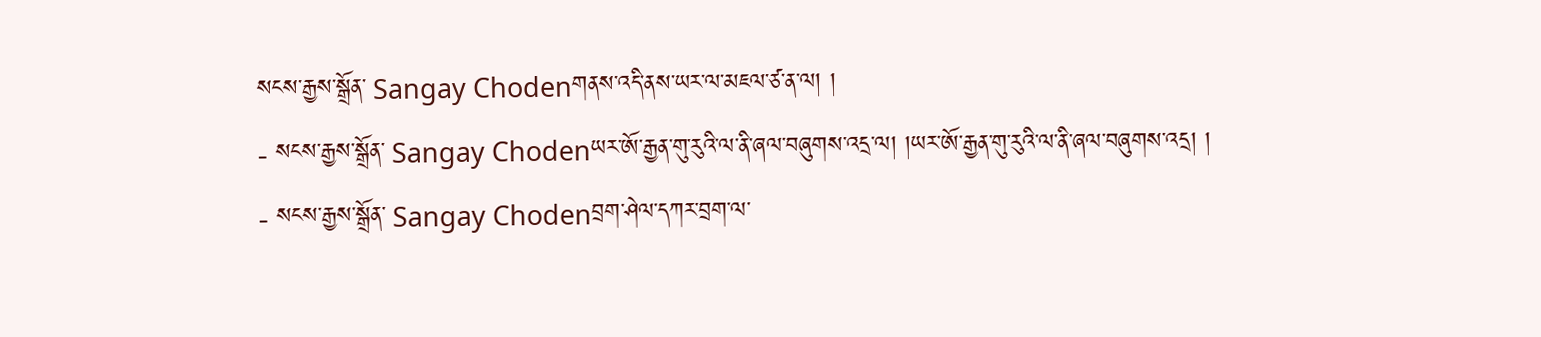སངས་རྒྱས་སྒྲོན་ Sangay Chodenགནས་འདི་ནས་ཡར་ལ་མཇལ་ཙ་ན་ལ། །
- སངས་རྒྱས་སྒྲོན་ Sangay Chodenཡར་ཨོ་རྒྱན་གུ་རུའི་ལ་ནི་ཞལ་བཞུགས་འདྲ་ལ། །ཡར་ཨོ་རྒྱན་གུ་རུའི་ལ་ནི་ཞལ་བཞུགས་འདྲ། །
- སངས་རྒྱས་སྒྲོན་ Sangay Chodenབྲག་ཤེལ་དཀར་བྲག་ལ་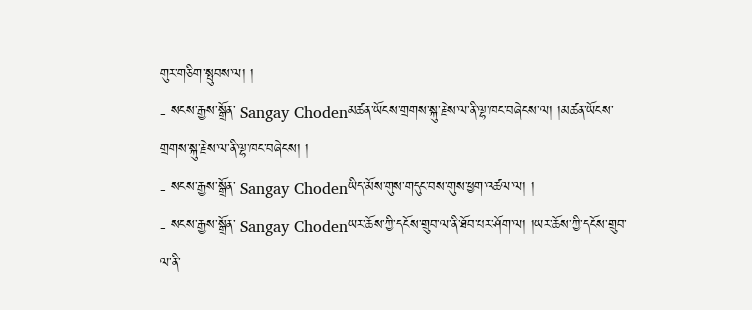གུར་གཅིག་སྤུབས་ལ། །
- སངས་རྒྱས་སྒྲོན་ Sangay Chodenམཚན་ཡོངས་གྲགས་སྐུ་རྗེས་ལ་ནི་ལྷ་ཁང་བཞེངས་ལ། །མཚན་ཡོངས་གྲགས་སྐུ་རྗེས་ལ་ནི་ལྷ་ཁང་བཞེངས། །
- སངས་རྒྱས་སྒྲོན་ Sangay Chodenཡིད་མོས་གུས་གདུང་བས་གུས་ཕྱག་འཚལ་ལ། །
- སངས་རྒྱས་སྒྲོན་ Sangay Chodenཡར་ཆོས་ཀྱི་དངོས་གྲུབ་ལ་ནི་ཐོབ་པར་ཤོག་ལ། །ཡར་ཆོས་ཀྱི་དངོས་གྲུབ་ལ་ནི་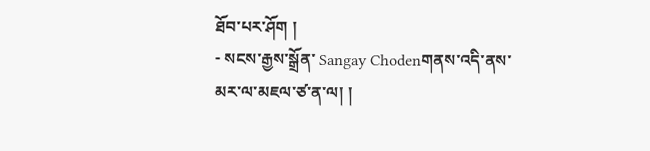ཐོབ་པར་ཤོག །
- སངས་རྒྱས་སྒྲོན་ Sangay Chodenགནས་འདི་ནས་མར་ལ་མཇལ་ཙ་ན་ལ། །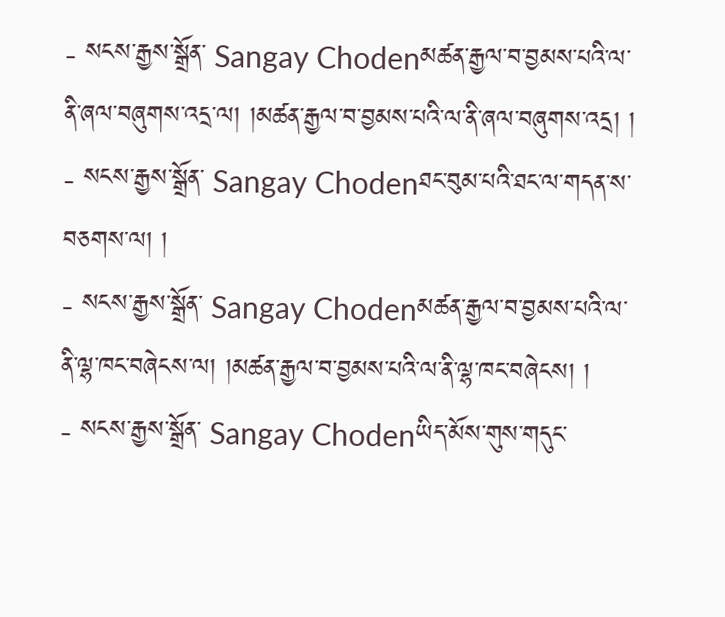- སངས་རྒྱས་སྒྲོན་ Sangay Chodenམཚན་རྒྱལ་བ་བྱམས་པའི་ལ་ནི་ཞལ་བཞུགས་འདྲ་ལ། །མཚན་རྒྱལ་བ་བྱམས་པའི་ལ་ནི་ཞལ་བཞུགས་འདྲ། །
- སངས་རྒྱས་སྒྲོན་ Sangay Chodenཐང་བུམ་པའི་ཐང་ལ་གདན་ས་བཅགས་ལ། །
- སངས་རྒྱས་སྒྲོན་ Sangay Chodenམཚན་རྒྱལ་བ་བྱམས་པའི་ལ་ནི་ལྷ་ཁང་བཞེངས་ལ། །མཚན་རྒྱལ་བ་བྱམས་པའི་ལ་ནི་ལྷ་ཁང་བཞེངས། །
- སངས་རྒྱས་སྒྲོན་ Sangay Chodenཡིད་མོས་གུས་གདུང་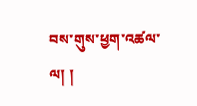བས་གུས་ཕྱག་འཚལ་ལ། །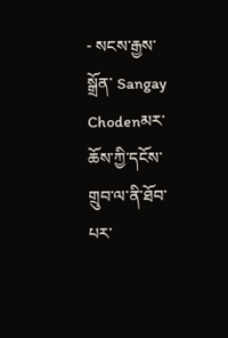- སངས་རྒྱས་སྒྲོན་ Sangay Chodenམར་ཆོས་ཀྱི་དངོས་གྲུབ་ལ་ནི་ཐོབ་པར་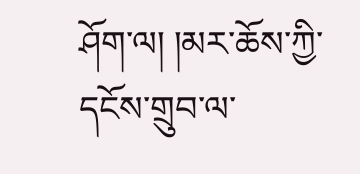ཤོག་ལ། །མར་ཆོས་ཀྱི་དངོས་གྲུབ་ལ་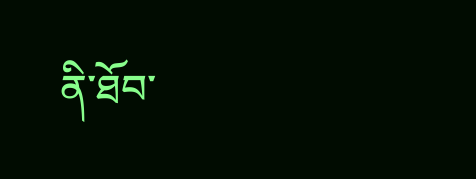ནི་ཐོབ་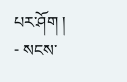པར་ཤོག །
- སངས་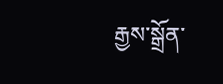རྒྱས་སྒྲོན་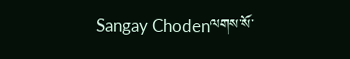Sangay Chodenལགས་སོ་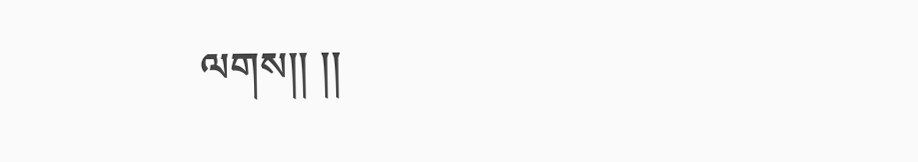ལགས།། །།